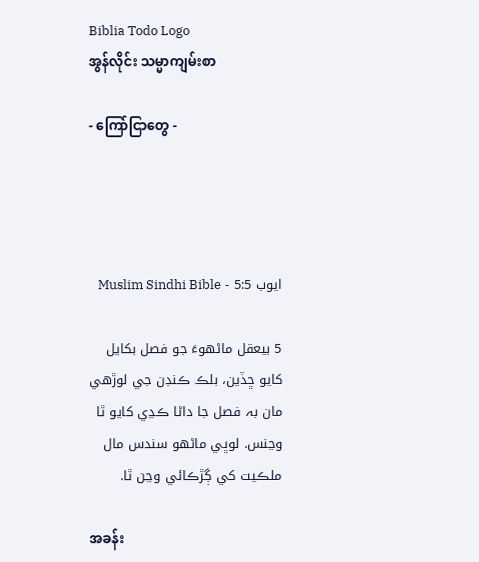Biblia Todo Logo
အွန်လိုင်း သမ္မာကျမ်းစာ

- ကြော်ငြာတွေ -




ايوب 5:5 - Muslim Sindhi Bible

5 بيعقل ماڻهوءَ جو فصل بکايل کايو ڇڏين، بلڪ ڪنڊن جي لوڙهي مان بہ فصل جا داڻا ڪڍي کايو ٿا وڃنس. لوڀي ماڻهو سندس مال ملڪيت کي ڳڙڪائي وڃن ٿا.

အခန်း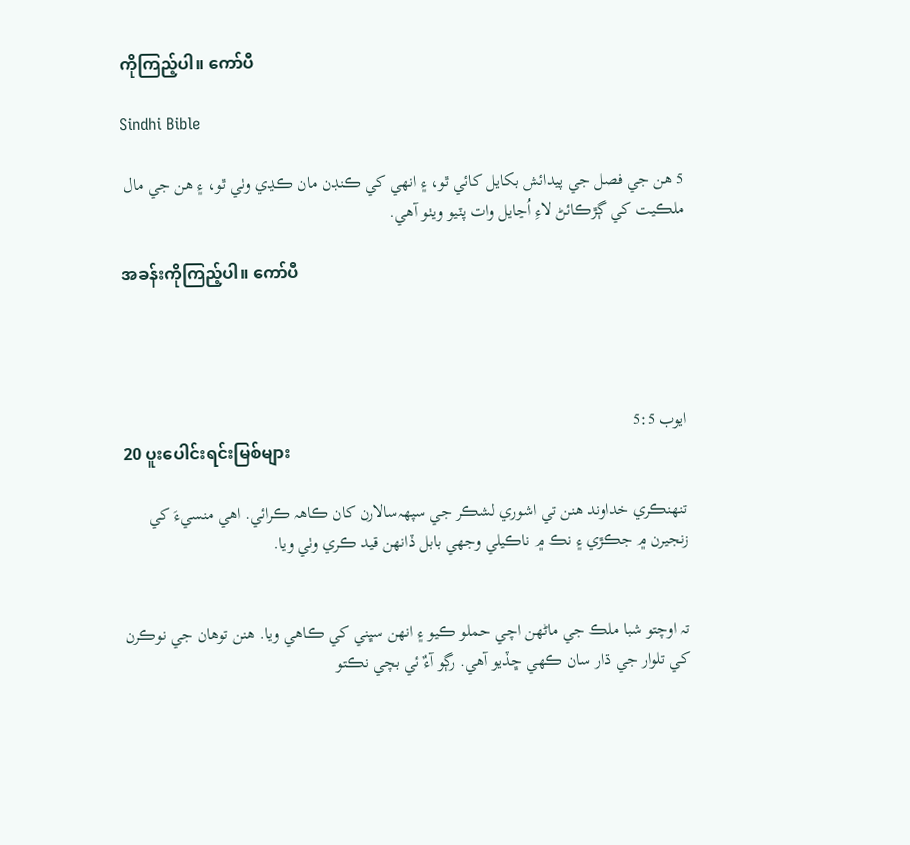ကိုကြည့်ပါ။ ကော်ပီ

Sindhi Bible

5 هن جي فصل جي پيدائش بکايل کائي ٿو، ۽ انهي کي ڪنڊن مان ڪڍي وٺي ٿو، ۽ هن جي مال ملڪيت کي ڳڙڪائڻ لاءِ اُڃايل وات پٽيو ويٺو آهي.

အခန်းကိုကြည့်ပါ။ ကော်ပီ




ايوب 5:5
20 ပူးပေါင်းရင်းမြစ်များ

تنهنڪري خداوند هنن تي اشوري لشڪر جي سپهہ‌سالارن کان ڪاهہ ڪرائي. اهي منسيءَ کي زنجيرن ۾ جڪڙي ۽ نڪ ۾ ناڪيلي وجھي بابل ڏانهن قيد ڪري وٺي ويا.


تہ اوچتو شبا ملڪ جي ماڻهن اچي حملو ڪيو ۽ انهن سڀني کي ڪاهي ويا. هنن توهان جي نوڪرن کي تلوار جي ڌار سان ڪهي ڇڏيو آهي. رڳو آءٌ ئي بچي نڪتو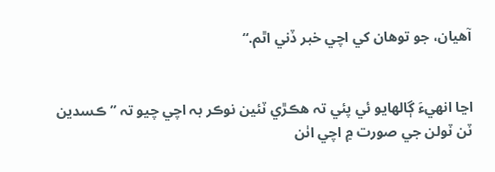آهيان، جو توهان کي اچي خبر ڏني اٿم.“


اڃا انهيءَ ڳالهايو ئي پئي تہ هڪڙي ٽئين نوڪر بہ اچي چيو تہ ”ڪسدين ٽن ٽولن جي صورت ۾ اچي اٺن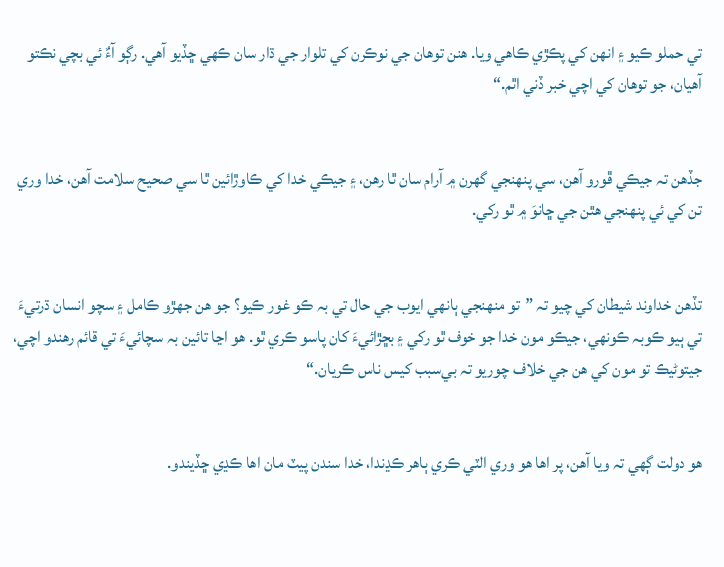تي حملو ڪيو ۽ انهن کي پڪڙي ڪاهي ويا. هنن توهان جي نوڪرن کي تلوار جي ڌار سان ڪهي ڇڏيو آهي. رڳو آءٌ ئي بچي نڪتو آهيان، جو توهان کي اچي خبر ڏني اٿم.“


جڏهن تہ جيڪي ڦورو آهن، سي پنهنجي گھرن ۾ آرام سان ٿا رهن، ۽ جيڪي خدا کي ڪاوڙائين ٿا سي صحيح سلامت آهن، خدا وري تن کي ئي پنهنجي هٿن جي ڇانوَ ۾ ٿو رکي.


تڏهن خداوند شيطان کي چيو تہ ”تو منهنجي ٻانهي ايوب جي حال تي بہ ڪو غور ڪيو؟ جو هن جهڙو ڪامل ۽ سچو انسان ڌرتيءَ تي ٻيو ڪوبہ ڪونهي، جيڪو مون خدا جو خوف ٿو رکي ۽ بڇڙائيءَ کان پاسو ڪري ٿو. هو اڃا تائين بہ سچائيءَ تي قائم رهندو اچي، جيتوڻيڪ تو مون کي هن جي خلاف چوريو تہ بي‌سبب کيس ناس ڪريان.“


هو دولت ڳهي تہ ويا آهن، پر اها هو وري الٽي ڪري ٻاهر ڪڍندا، خدا سندن پيٽ مان اها ڪڍي ڇڏيندو.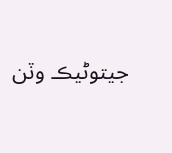جيتوڻيڪ وٽن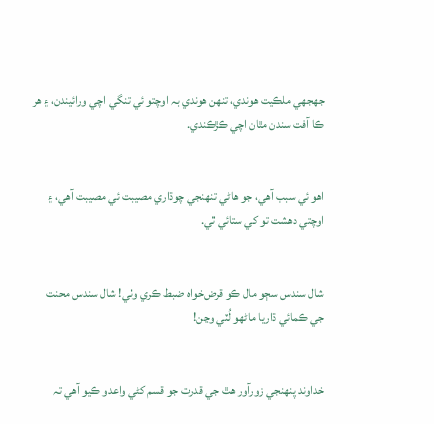جھجھي ملڪيت هوندي، تنهن هوندي بہ اوچتو ئي تنگي اچي ورائيندن، ۽ هر ڪا آفت سندن مٿان اچي ڪڙڪندي.


اهو ئي سبب آهي، جو هاڻي تنهنجي چوڌاري مصيبت ئي مصيبت آهي، ۽ اوچتي دهشت تو کي ستائي ٿي.


شال سندس سڄو مال ڪو قرض‌خواہ ضبط ڪري وٺي! شال سندس محنت جي ڪمائي ڌاريا ماڻهو لُٽي وڃن!


خداوند پنهنجي زورآور هٿ جي قدرت جو قسم کڻي واعدو ڪيو آهي تہ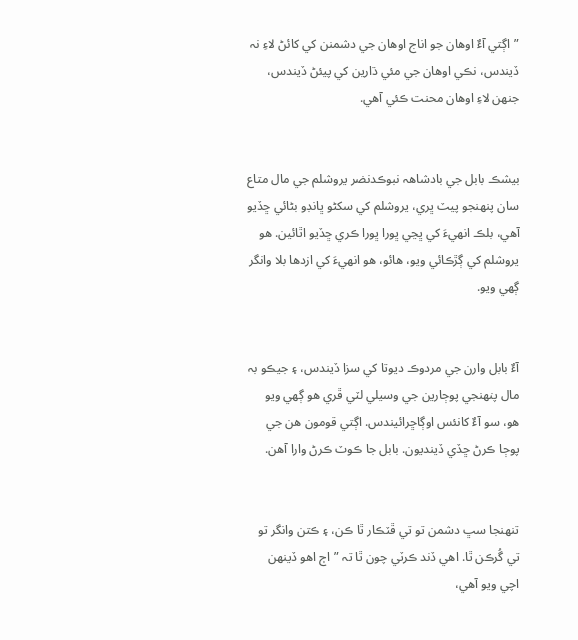”اڳتي آءٌ اوهان جو اناج اوهان جي دشمنن کي کائڻ لاءِ نہ ڏيندس، نڪي اوهان جي مئي ڌارين کي پيئڻ ڏيندس، جنهن لاءِ اوهان محنت ڪئي آهي.


بيشڪ بابل جي بادشاهہ نبوڪدنضر يروشلم جي مال متاع سان پنهنجو پيٽ ڀري، يروشلم کي سکڻو ڀانڊو بڻائي ڇڏيو آهي، بلڪ انهيءَ کي ڀڃي ڀورا ڀورا ڪري ڇڏيو اٿائين. هو يروشلم کي ڳڙڪائي ويو، هائو، هو انهيءَ کي ازدها بلا وانگر ڳهي ويو.


آءٌ بابل وارن جي مردوڪ ديوتا کي سزا ڏيندس، ۽ جيڪو بہ مال پنهنجي پوڄارين جي وسيلي لٽي ڦري هو ڳهي ويو هو، سو آءٌ کانئس اوڳاڇرائيندس. اڳتي قومون هن جي پوڄا ڪرڻ ڇڏي ڏينديون. بابل جا ڪوٽ ڪرڻ وارا آهن.


تنهنجا سڀ دشمن تو تي ڦٽڪار ٿا ڪن، ۽ ڪتن وانگر تو تي گُرڪن ٿا. اهي ڏند ڪرٽي چون ٿا تہ ”اڄ اهو ڏينهن اچي ويو آهي،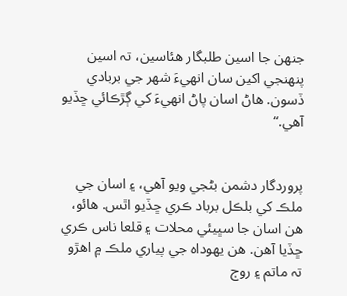جنهن جا اسين طلبگار هئاسين، تہ اسين پنهنجي اکين سان انهيءَ شهر جي بربادي ڏسون. هاڻ اسان پاڻ انهيءَ کي ڳڙڪائي ڇڏيو آهي.“


پروردگار دشمن بڻجي ويو آهي، ۽ اسان جي ملڪ کي بلڪل برباد ڪري ڇڏيو اٿس. هائو، هن اسان جا سڀيئي محلات ۽ قلعا ناس ڪري ڇڏيا آهن. هن يهوداہ جي پياري ملڪ ۾ اهڙو تہ ماتم ۽ روڄ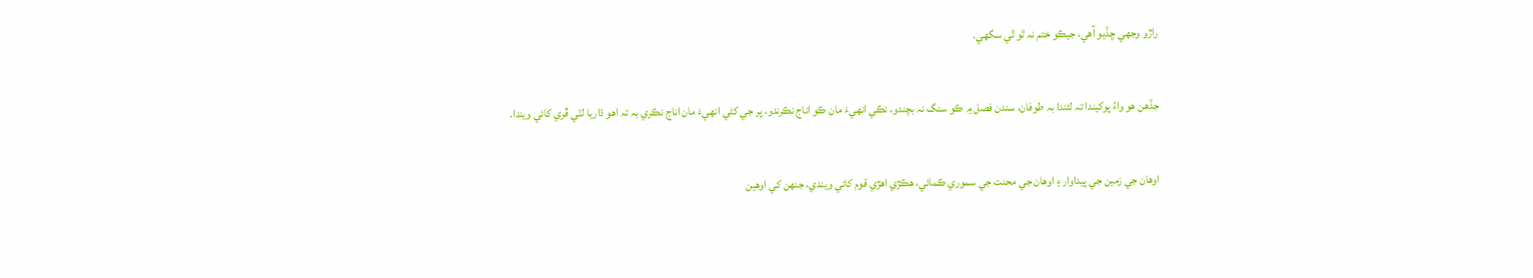راڙو وجھي ڇڏيو آهي، جيڪو ختم نہ ٿو ٿي سگھي.


جڏهن هو واءُ پوکيندا تہ لڻندا بہ طوفان، سندن فصل ۾ ڪو سنگ نہ بچندو، نڪي انهيءَ مان ڪو اناج نڪرندو، پر جي کڻي انهيءَ مان اناج نڪري بہ تہ اهو ڌاريا لٽي ڦري کائي ويندا.


اوهان جي زمين جي پيداوار ۽ اوهان جي محنت جي سموري ڪمائي، هڪڙي اهڙي قوم کائي ويندي، جنهن کي اوهين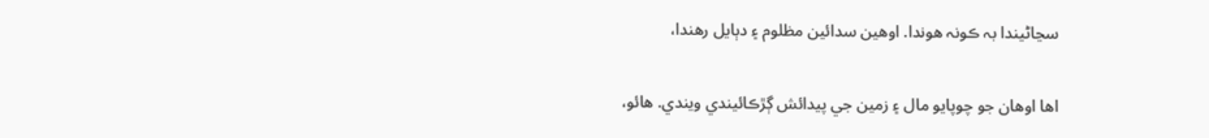سڃاڻيندا بہ ڪونہ هوندا. اوهين سدائين مظلوم ۽ دٻايل رهندا،


اها اوهان جو چوپايو مال ۽ زمين جي پيدائش ڳڙڪائيندي ويندي. هائو،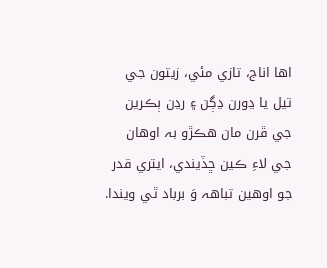اها اناج، تازي مئي، زيتون جي تيل يا ڍورن ڍڳن ۽ رڍن ٻڪرين جي ڦرن مان هڪڙو بہ اوهان جي لاءِ ڪين ڇڏيندي، ايتري قدر جو اوهين تباهہ وَ برباد ٿي ويندا.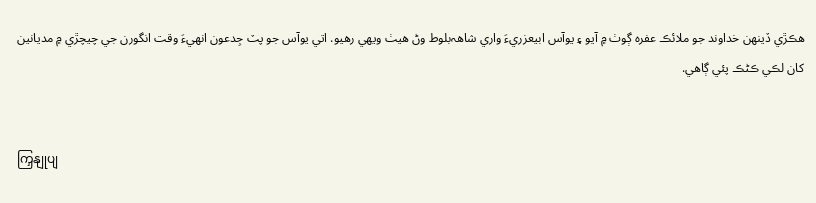هڪڙي ڏينهن خداوند جو ملائڪ عفرہ ڳوٺ ۾ آيو ۽ يوآس ابيعزريءَ واري شاهہ‌بلوط وڻ هيٺ ويهي رهيو. اتي يوآس جو پٽ جِدعون انهيءَ وقت انگورن جي چيچڙي ۾ مديانين کان لڪي ڪڻڪ پئي ڳاهي.


ကြှနျုပျ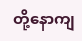တို့နောကျ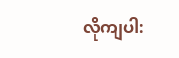လိုကျပါ: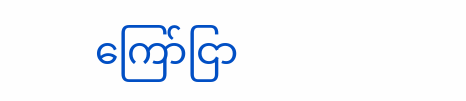ကြော်ငြာ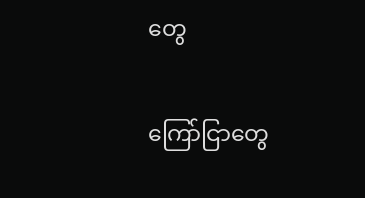တွေ


ကြော်ငြာတွေ